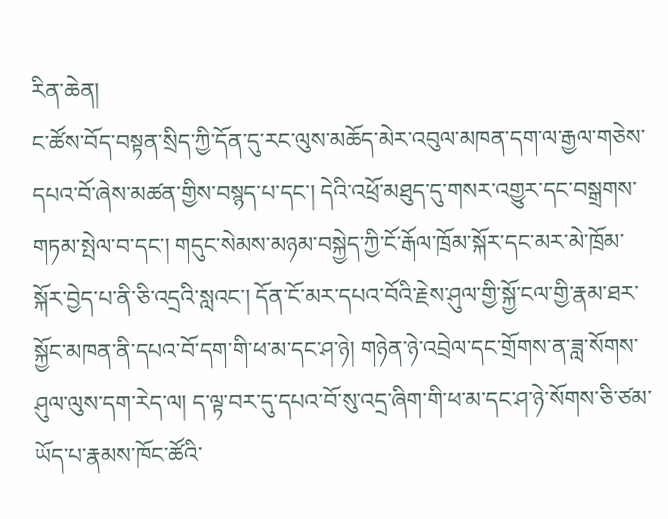རིན་ཆེན།
ང་ཚོས་བོད་བསྟན་སྲིད་ཀྱི་དོན་དུ་རང་ལུས་མཆོད་མེར་འབུལ་མཁན་དག་ལ་རྒྱལ་གཅེས་དཔའ་བོ་ཞེས་མཚན་གྱིས་བསྙད་པ་དང་། དེའི་འཕྲོ་མཐུད་དུ་གསར་འགྱུར་དང་བསྒྲགས་གཏམ་སྤེལ་བ་དང་། གདུང་སེམས་མཉམ་བསྐྱེད་ཀྱི་ངོ་རྒོལ་ཁྲོམ་སྐོར་དང་མར་མེ་ཁྲོམ་སྐོར་བྱེད་པ་ནི་ཅི་འདྲའི་སླའང་། དོན་ངོ་མར་དཔའ་བོའི་རྗེས་ཤུལ་གྱི་སྐྱོ་ངལ་གྱི་རྣམ་ཐར་སྐྱོང་མཁན་ནི་དཔའ་བོ་དག་གི་ཕ་མ་དང་ཤ་ཉེ། གཉེན་ཉེ་འབྲེལ་དང་གྲོགས་ན་ཟླ་སོགས་ཤུལ་ལུས་དག་རེད་ལ། ད་ལྟ་བར་དུ་དཔའ་བོ་སུ་འདྲ་ཞིག་གི་ཕ་མ་དང་ཤ་ཉེ་སོགས་ཅི་ཙམ་ཡོད་པ་རྣམས་ཁོང་ཚོའི་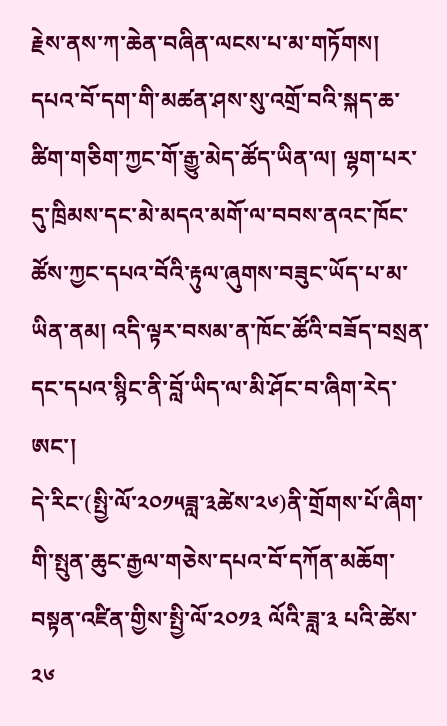རྗེས་ནས་ཀ་ཆེན་བཞིན་ལངས་པ་མ་གཏོགས། དཔའ་བོ་དག་གི་མཚན་ཤས་སུ་འགྲོ་བའི་སྐད་ཆ་ཚིག་གཅིག་ཀྱང་གོ་རྒྱུ་མེད་ཚོད་ཡིན་ལ། ལྷག་པར་དུ་ཁྲིམས་དང་མེ་མདའ་མགོ་ལ་བབས་ནའང་ཁོང་ཚོས་ཀྱང་དཔའ་བོའི་རྟུལ་ཞུགས་བཟུང་ཡོད་པ་མ་ཡིན་ནམ། འདི་ལྟར་བསམ་ན་ཁོང་ཚོའི་བཟོད་བསྲན་དང་དཔའ་སྙིང་ནི་བློ་ཡིད་ལ་མི་ཤོང་བ་ཞིག་རེད་ཨང་།
དེ་རིང་(སྤྱི་ལོ་༢༠༡༥ཟླ་༣ཚེས་༢༦)ནི་གྲོགས་པོ་ཞིག་གི་སྤུན་ཆུང་རྒྱལ་གཅེས་དཔའ་བོ་དཀོན་མཆོག་བསྟན་འཛིན་གྱིས་སྤྱི་ལོ་༢༠༡༣ ལོའི་ཟླ་༣ པའི་ཚེས་༢༦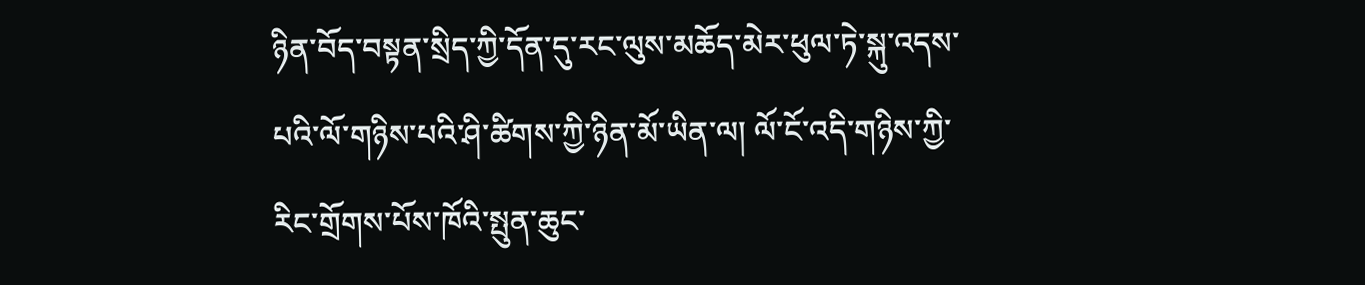ཉིན་བོད་བསྟན་སྲིད་ཀྱི་དོན་དུ་རང་ལུས་མཆོད་མེར་ཕུལ་ཏེ་སྐུ་འདས་པའི་ལོ་གཉིས་པའི་ཤི་ཚིགས་ཀྱི་ཉིན་མོ་ཡིན་ལ། ལོ་ངོ་འདི་གཉིས་ཀྱི་རིང་གྲོགས་པོས་ཁོའི་སྤུན་ཆུང་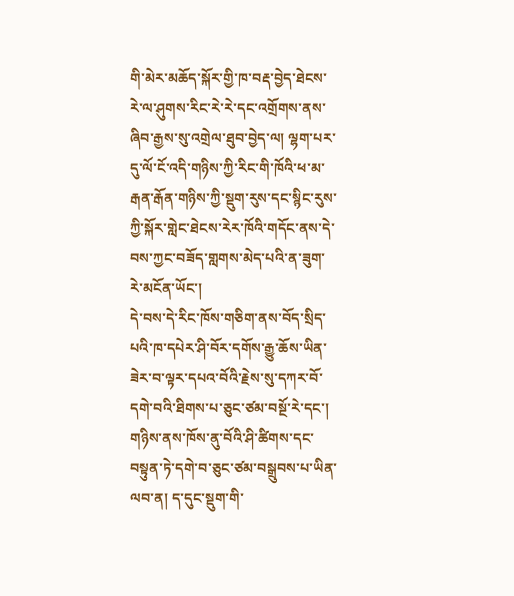གི་མེར་མཆོད་སྐོར་གྱི་ཁ་བརྡ་བྱེད་ཐེངས་རེ་ལ་ཤུགས་རིང་རེ་རེ་དང་འགྲོགས་ནས་ཞིབ་རྒྱས་སུ་འགྲེལ་ཐུབ་བྱེད་ལ། ལྷག་པར་དུ་ལོ་ངོ་འདི་གཉིས་ཀྱི་རིང་གི་ཁོའི་ཕ་མ་རྒན་རྒོན་གཉིས་ཀྱི་སྡུག་རུས་དང་སྙིང་རུས་ཀྱི་སྐོར་གླེང་ཐེངས་རེར་ཁོའི་གདོང་ནས་དེ་བས་ཀྱང་བཟོད་གླགས་མེད་པའི་ན་ཟུག་རེ་མངོན་ཡོང་།
དེ་བས་དེ་རིང་ཁོས་གཅིག་ནས་བོད་སྲིད་པའི་ཁ་དཔེར་ཤི་བོར་དགོས་རྒྱུ་ཆོས་ཡིན་ཟེར་བ་ལྟར་དཔའ་བོའི་རྗེས་སུ་དཀར་བོ་དགེ་བའི་ཐིགས་པ་ཅུང་ཙམ་བསྔོ་རེ་དང་། གཉིས་ནས་ཁོས་ནུ་བོའི་ཤི་ཚིགས་དང་བསྟུན་ཏེ་དགེ་བ་ཅུང་ཙམ་བསྒྲུབས་པ་ཡིན་ལབ་ན། ད་དུང་སྡུག་གི་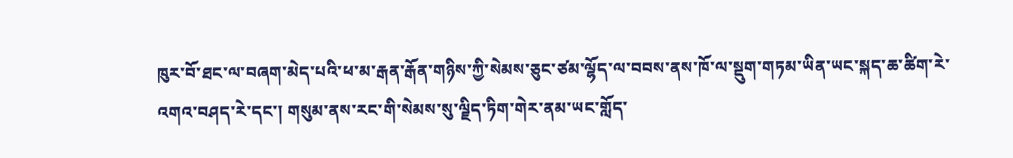ཁུར་བོ་ཐང་ལ་བཞག་མེད་པའི་ཕ་མ་རྒན་རྒོན་གཉིས་ཀྱི་སེམས་ཅུང་ཙམ་ལྷོད་ལ་བབས་ནས་ཁོ་ལ་སྡུག་གཏམ་ཡིན་ཡང་སྐད་ཆ་ཚིག་རེ་འགའ་བཤད་རེ་དང་། གསུམ་ནས་རང་གི་སེམས་སུ་ལྗིད་ཏིག་གེར་ནམ་ཡང་གློད་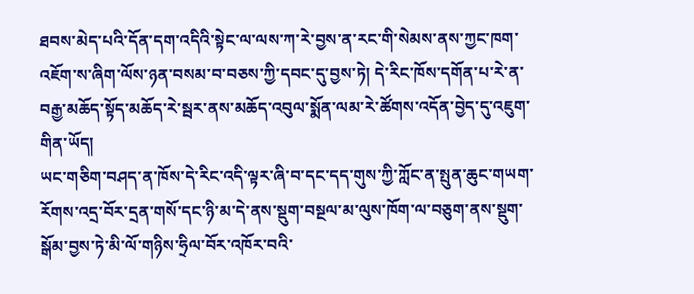ཐབས་མེད་པའི་དོན་དག་འདིའི་སྟེང་ལ་ལས་ཀ་རེ་བྱས་ན་རང་གི་སེམས་ནས་ཀྱང་ཁག་འཇོག་ས་ཞིག་ལོས་ཉན་བསམ་བ་བཅས་ཀྱི་དབང་དུ་བྱས་ཏེ། དེ་རིང་ཁོས་དགོན་པ་རེ་ན་བརྒྱ་མཆོད་སྟོད་མཆོད་རེ་སྦར་ནས་མཆོད་འབུལ་སྨོན་ལམ་རེ་ཚོགས་འདོན་བྱེད་དུ་འཇུག་གིན་ཡོད།
ཡང་གཅིག་བཤད་ན་ཁོས་དེ་རིང་འདི་ལྟར་ཞི་བ་དང་དད་གུས་ཀྱི་ཀློང་ན་སྤུན་ཆུང་གཡག་རོགས་འདྲ་བོར་དྲན་གསོ་དང་ཉི་མ་དེ་ནས་སྡུག་བསྔལ་མ་ལུས་ཁོག་ལ་བཅུག་ནས་སྡུག་སྒོམ་བྱས་ཏེ་མི་ལོ་གཉིས་ཧྲིལ་བོར་འཁོར་བའི་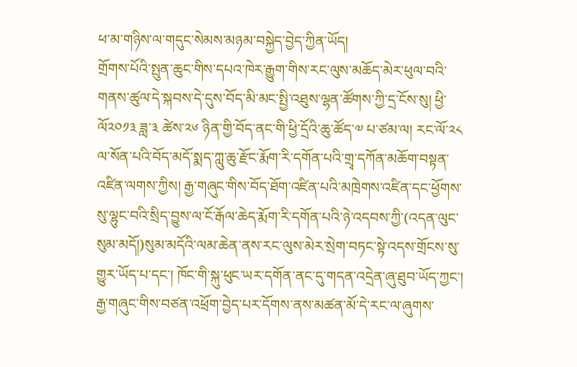ཕ་མ་གཉིས་ལ་གདུང་སེམས་མཉམ་བསྐྱེད་བྱེད་ཀྱིན་ཡོད།
གྲོགས་པོའི་སྤུན་ཆུང་གིས་དཔའ་ཁེར་རྒྱུག་གིས་རང་ལུས་མཆོད་མེར་ཕུལ་བའི་གནས་ཚུལ་དེ་སྐབས་དེ་དུས་བོད་མི་མང་སྤྱི་འཐུས་ལྷན་ཚོགས་ཀྱི་དྲ་ངོས་སུ། ཕྱི་ལོ༢༠༡༣ ཟླ་༣ ཚེས་༢༦ ཉིན་གྱི་བོད་ནང་གི་ཕྱི་དྲོའི་ཆུ་ཚོད་༧ པ་ཙམ་ལ། རང་ལོ་༢༨ ལ་སོན་པའི་བོད་མདོ་སྨད་ཀླུ་ཆུ་རྫོང་རྨོག་རི་དགོན་པའི་གྲྭ་དཀོན་མཆོག་བསྟན་འཛིན་ལགས་ཀྱིས། རྒྱ་གཞུང་གིས་བོད་ཐོག་འཛིན་པའི་མཁྲེགས་འཛིན་དང་ཕྱོགས་སུ་ལྷུང་བའི་སྲིད་བྱུས་ལ་ངོ་རྒོལ་ཆེད་རྨོག་རི་དགོན་པའི་ཉེ་འདབས་ཀྱི་(འདན་ལུང་སུམ་མདོ།)སུམ་མདོའི་ལམ་ཆེན་ནས་རང་ལུས་མེར་སྲེག་བཏང་སྟེ་འདས་གྲོངས་སུ་གྱུར་ཡོད་པ་དང་། ཁོང་གི་སྐུ་ཕུང་ཡར་དགོན་ནང་དུ་གདན་འདྲེན་ཞུ་ཐུབ་ཡོད་ཀྱང་། རྒྱ་གཞུང་གིས་བཙན་འཕྲོག་བྱེད་པར་དོགས་ནས་མཚན་མོ་དེ་རང་ལ་ཞུགས་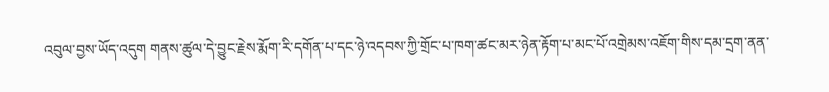འབུལ་བྱས་ཡོད་འདུག གནས་ཚུལ་དེ་བྱུང་རྗེས་རྨོག་རི་དགོན་པ་དང་ཉེ་འདབས་ཀྱི་གྲོང་པ་ཁག་ཚང་མར་ཉེན་རྟོག་པ་མང་པོ་འགྲེམས་འཇོག་གིས་དམ་དྲག་ནན་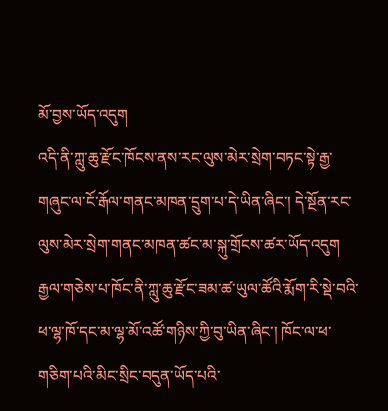མོ་བྱས་ཡོད་འདུག
འདི་ནི་ཀླུ་ཆུ་རྫོང་ཁོངས་ནས་རང་ལུས་མེར་སྲེག་བཏང་སྟེ་རྒྱ་གཞུང་ལ་ངོ་རྒོལ་གནང་མཁན་དྲུག་པ་དེ་ཡིན་ཞིང་། དེ་སྔོན་རང་ལུས་མེར་སྲེག་གནང་མཁན་ཚང་མ་སྐུ་གྲོངས་ཚར་ཡོད་འདུག
རྒྱལ་གཅེས་པ་ཁོང་ནི་ཀླུ་ཆུ་རྫོང་ཟམ་ཚ་ཡུལ་ཚོའི་རྨོག་རི་སྡེ་བའི་ཕ་ལྷ་ཁོ་དང་མ་ལྷ་མོ་འཚོ་གཉིས་ཀྱི་བུ་ཡིན་ཞིང་། ཁོང་ལ་ཕ་གཅིག་པའི་མིང་སྲིང་བདུན་ཡོད་པའི་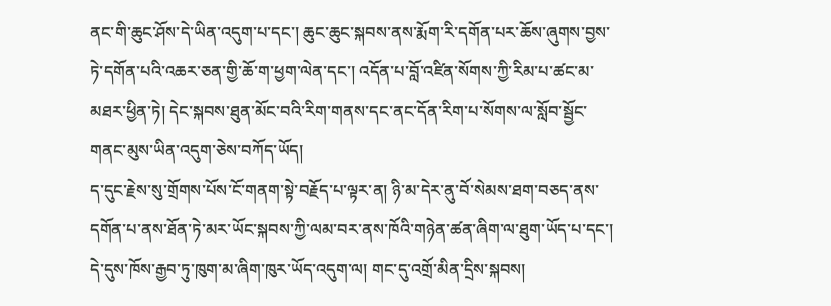ནང་གི་ཆུང་ཤོས་དེ་ཡིན་འདུག་པ་དང་། ཆུང་ཆུང་སྐབས་ནས་རྨོག་རི་དགོན་པར་ཆོས་ཞུགས་བྱས་ཏེ་དགོན་པའི་འཆར་ཅན་གྱི་ཆོ་ག་ཕྱག་ལེན་དང་། འདོན་པ་བློ་འཛིན་སོགས་ཀྱི་རིམ་པ་ཚང་མ་མཐར་ཕྱིན་ཏེ། དེང་སྐབས་ཐུན་མོང་བའི་རིག་གནས་དང་ནང་དོན་རིག་པ་སོགས་ལ་སློབ་སྦྱོང་གནང་མུས་ཡིན་འདུག་ཅེས་བཀོད་ཡོད།
ད་དུང་རྗེས་སུ་གྲོགས་པོས་ངོ་གནག་སྟེ་བརྗོད་པ་ལྟར་ན། ཉི་མ་དེར་ནུ་བོ་སེམས་ཐག་བཅད་ནས་དགོན་པ་ནས་ཐོན་ཏེ་མར་ཡོང་སྐབས་ཀྱི་ལམ་བར་ནས་ཁོའི་གཉེན་ཚན་ཞིག་ལ་ཐུག་ཡོད་པ་དང་། དེ་དུས་ཁོས་རྒྱབ་ཏུ་ཁུག་མ་ཞིག་ཁུར་ཡོད་འདུག་ལ། གང་དུ་འགྲོ་མིན་དྲིས་སྐབས།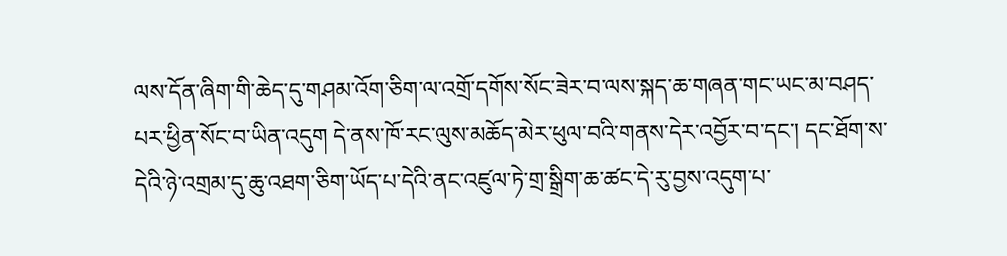ལས་དོན་ཞིག་གི་ཆེད་དུ་གཤམ་འོག་ཅིག་ལ་འགྲོ་དགོས་སོང་ཟེར་བ་ལས་སྐད་ཆ་གཞན་གང་ཡང་མ་བཤད་པར་ཕྱིན་སོང་བ་ཡིན་འདུག དེ་ནས་ཁོ་རང་ལུས་མཆོད་མེར་ཕུལ་བའི་གནས་དེར་འབྱོར་བ་དང་། དང་ཐོག་ས་དེའི་ཉེ་འགྲམ་དུ་ཆུ་འཐག་ཅིག་ཡོད་པ་དེའི་ནང་འཛུལ་ཏེ་གྲ་སྒྲིག་ཆ་ཚང་དེ་རུ་བྱས་འདུག་པ་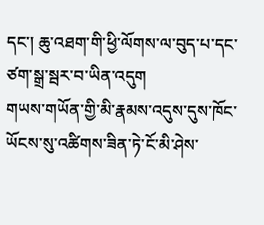དང་། ཆུ་འཐག་གི་ཕྱི་ལོགས་ལ་བུད་པ་དང་ཙག་སྒྲ་སྦར་བ་ཡིན་འདུག
གཡས་གཡོན་གྱི་མི་རྣམས་འདུས་དུས་ཁོང་ཡོངས་སུ་འཚིགས་ཟིན་ཏེ་ངོ་མི་ཤེས་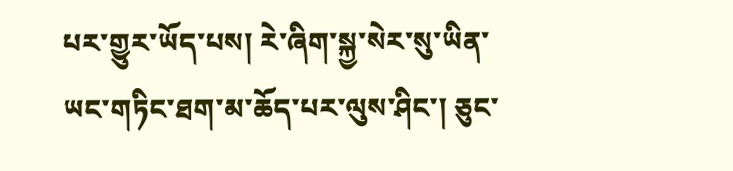པར་གྱུར་ཡོད་པས། རེ་ཞིག་སྐྱ་སེར་སུ་ཡིན་ཡང་གཏིང་ཐག་མ་ཆོད་པར་ལུས་ཤིང་། ཅུང་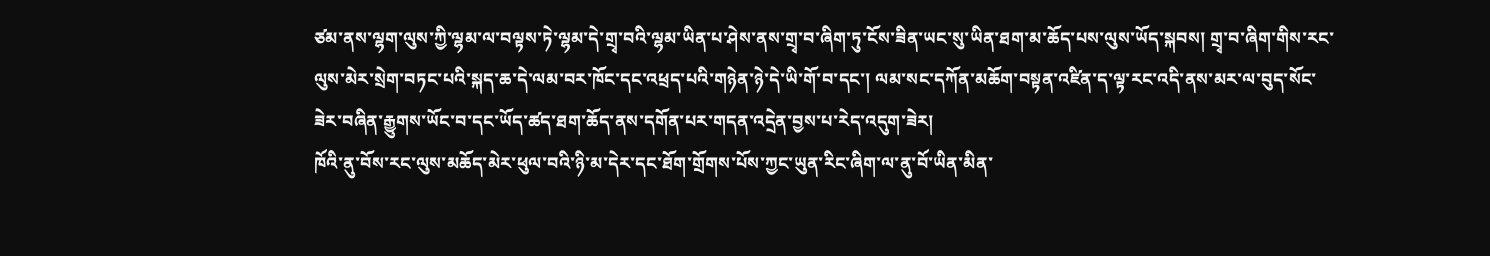ཙམ་ནས་ལྷག་ལུས་ཀྱི་ལྷམ་ལ་བལྟས་ཏེ་ལྷམ་དེ་གྲྭ་བའི་ལྷམ་ཡིན་པ་ཤེས་ནས་གྲྭ་བ་ཞིག་ཏུ་ངོས་ཟིན་ཡང་སུ་ཡིན་ཐག་མ་ཆོད་པས་ལུས་ཡོད་སྐབས། གྲྭ་བ་ཞིག་གིས་རང་ལུས་མེར་སྲེག་བཏང་པའི་སྐད་ཆ་དེ་ལམ་བར་ཁོང་དང་འཕྲད་པའི་གཉེན་ཉེ་དེ་ཡི་གོ་བ་དང་། ལམ་སང་དཀོན་མཆོག་བསྟན་འཛིན་ད་ལྟ་རང་འདི་ནས་མར་ལ་བུད་སོང་ཟེར་བཞིན་རྒྱུགས་ཡོང་བ་དང་ཡོད་ཚད་ཐག་ཆོད་ནས་དགོན་པར་གདན་འདྲེན་བྱས་པ་རེད་འདུག་ཟེར།
ཁོའི་ནུ་བོས་རང་ལུས་མཆོད་མེར་ཕུལ་བའི་ཉི་མ་དེར་དང་ཐོག་གྲོགས་པོས་ཀྱང་ཡུན་རིང་ཞིག་ལ་ནུ་བོ་ཡིན་མིན་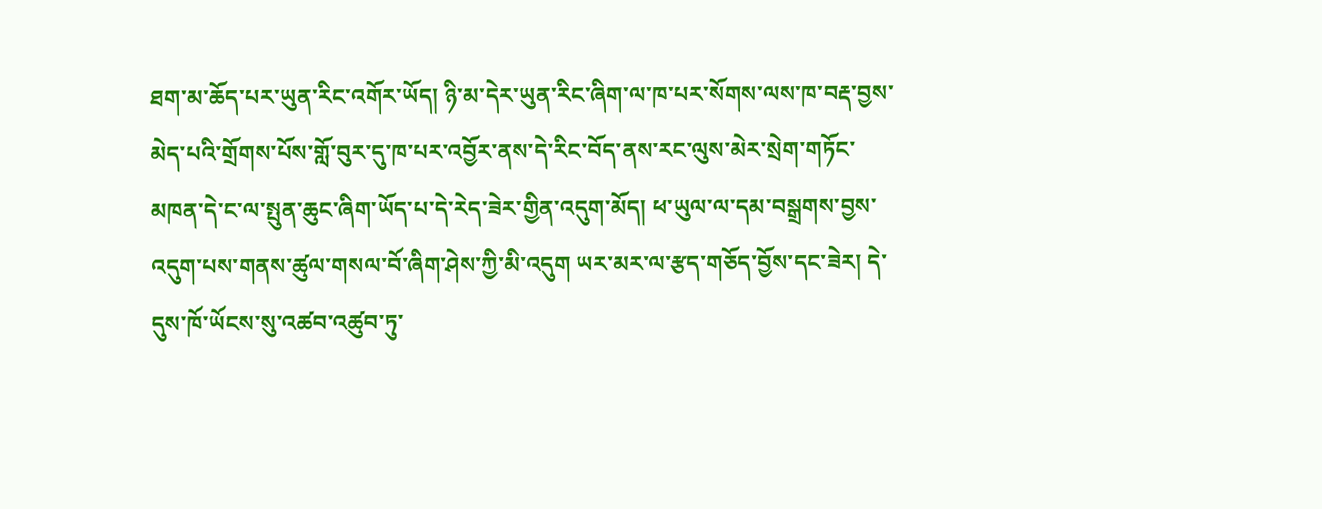ཐག་མ་ཆོད་པར་ཡུན་རིང་འགོར་ཡོད། ཉི་མ་དེར་ཡུན་རིང་ཞིག་ལ་ཁ་པར་སོགས་ལས་ཁ་བརྡ་བྱས་མེད་པའི་གྲོགས་པོས་གློ་བུར་དུ་ཁ་པར་འབྱོར་ནས་དེ་རིང་བོད་ནས་རང་ལུས་མེར་སྲེག་གཏོང་མཁན་དེ་ང་ལ་སྤུན་ཆུང་ཞིག་ཡོད་པ་དེ་རེད་ཟེར་གྱིན་འདུག་མོད། ཕ་ཡུལ་ལ་དམ་བསྒྲགས་བྱས་འདུག་པས་གནས་ཚུལ་གསལ་བོ་ཞིག་ཤེས་ཀྱི་མི་འདུག ཡར་མར་ལ་རྩད་གཅོད་བྱོས་དང་ཟེར། དེ་དུས་ཁོ་ཡོངས་སུ་འཚབ་འཚུབ་ཏུ་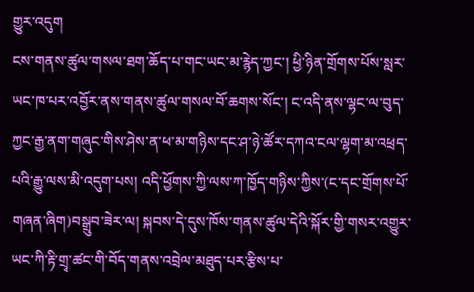གྱུར་འདུག
ངས་གནས་ཚུལ་གསལ་ཐག་ཆོད་པ་གང་ཡང་མ་རྙེད་ཀྱང་། ཕྱི་ཉིན་གྲོགས་པོས་སླར་ཡང་ཁ་པར་འབྱོར་ནས་གནས་ཚུལ་གསལ་བོ་ཆགས་སོང་། ང་འདི་ནས་ལྷང་ལ་བུད་ཀྱང་རྒྱ་ནག་གཞུང་གིས་ཤེས་ན་ཕ་མ་གཉིས་དང་ཤ་ཉེ་ཚོར་དཀའ་ངལ་ལྷག་མ་འཕྲད་པའི་རྒྱུ་ལས་མི་འདུག་པས། འདི་ཕྱོགས་ཀྱི་ལས་ཀ་ཁྱོད་གཉིས་ཀྱིས་(ང་དང་གྲོགས་པོ་གཞན་ཞིག)བསྒྲུབ་ཟེར་ལ། སྐབས་དེ་དུས་ཁོས་གནས་ཚུལ་དེའི་སྐོར་གྱི་གསར་འགྱུར་ཡང་ཀི་རྟི་གྲྭ་ཚང་གི་བོད་གནས་འབྲེལ་མཐུད་པར་རྩིས་པ་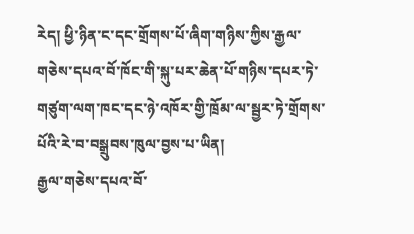རེད། ཕྱི་ཉིན་ང་དང་གྲོགས་པོ་ཞིག་གཉིས་ཀྱིས་རྒྱལ་གཅེས་དཔའ་བོ་ཁོང་གི་སྐུ་པར་ཆེན་པོ་གཉིས་དཔར་ཏེ་གཙུག་ལག་ཁང་དང་ཉེ་འཁོར་གྱི་ཁྲོམ་ལ་སྦྱར་ཏེ་གྲོགས་པོའི་རེ་བ་བསྒྲུབས་ཁུལ་བྱས་པ་ཡིན།
རྒྱལ་གཅེས་དཔའ་བོ་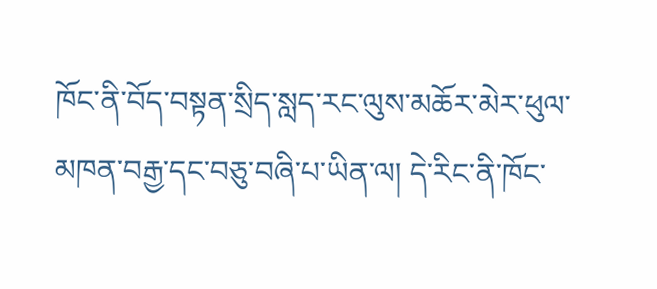ཁོང་ནི་བོད་བསྟན་སྲིད་སླད་རང་ལུས་མཆོར་མེར་ཕུལ་མཁན་བརྒྱ་དང་བཅུ་བཞི་པ་ཡིན་ལ། དེ་རིང་ནི་ཁོང་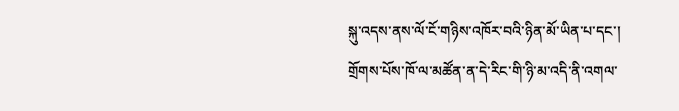སྐུ་འདས་ནས་ལོ་ངོ་གཉིས་འཁོར་བའི་ཉིན་མོ་ཡིན་པ་དང་། གྲོགས་པོས་ཁོ་ལ་མཚོན་ན་དེ་རིང་གི་ཉི་མ་འདི་ནི་འགལ་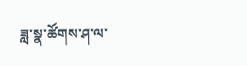ཟླ་སྣ་ཚོགས་ཤ་ལ་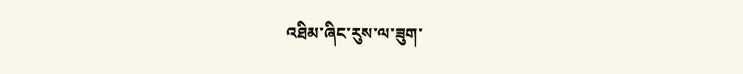འཐིམ་ཞིང་རུས་ལ་ཟུག་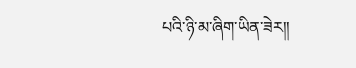པའི་ཉི་མ་ཞིག་ཡིན་ཟེར།།